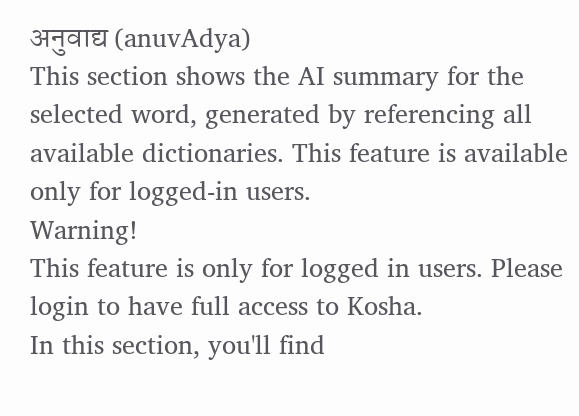अनुवाद्य (anuvAdya)
This section shows the AI summary for the selected word, generated by referencing all available dictionaries. This feature is available only for logged-in users.
Warning!
This feature is only for logged in users. Please login to have full access to Kosha.
In this section, you'll find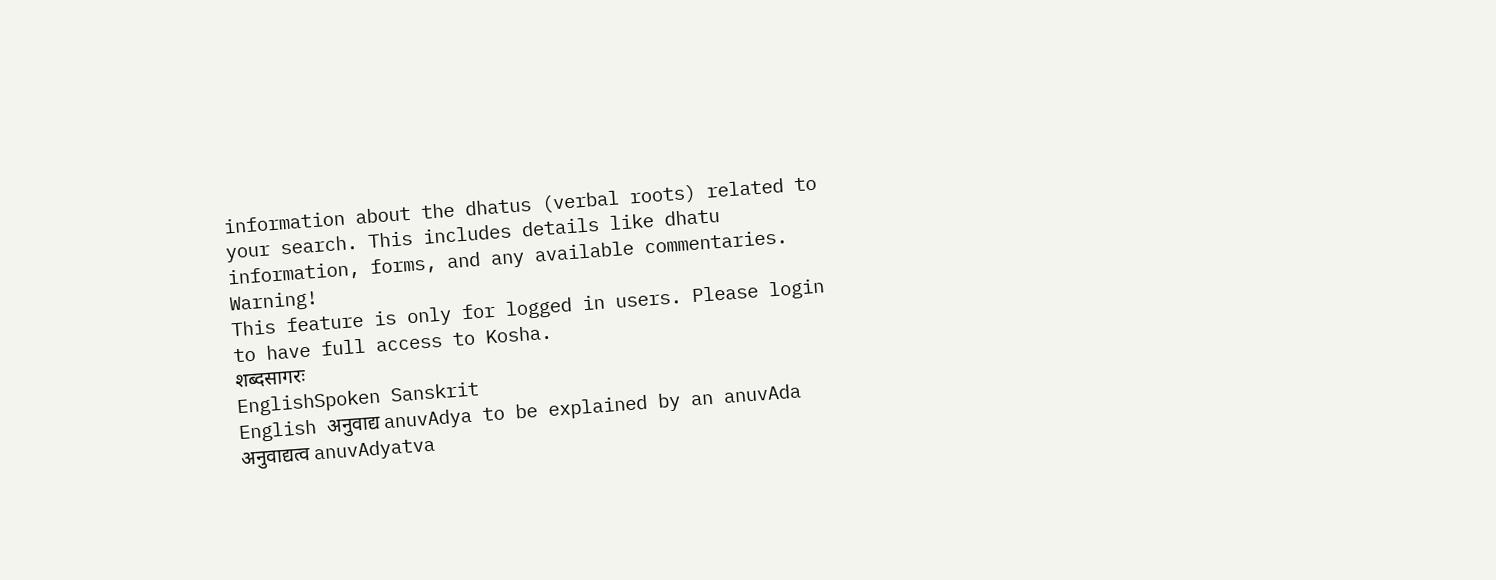information about the dhatus (verbal roots) related to your search. This includes details like dhatu information, forms, and any available commentaries.
Warning!
This feature is only for logged in users. Please login to have full access to Kosha.
शब्दसागरः
EnglishSpoken Sanskrit
English अनुवाद्य anuvAdya to be explained by an anuvAda
अनुवाद्यत्व anuvAdyatva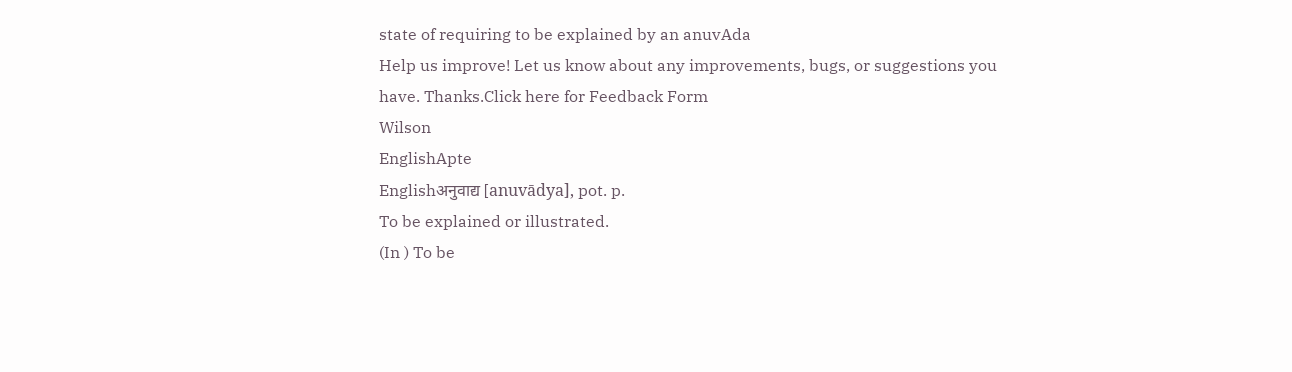state of requiring to be explained by an anuvAda
Help us improve! Let us know about any improvements, bugs, or suggestions you have. Thanks.Click here for Feedback Form
Wilson
EnglishApte
Englishअनुवाद्य [anuvādya], pot. p.
To be explained or illustrated.
(In ) To be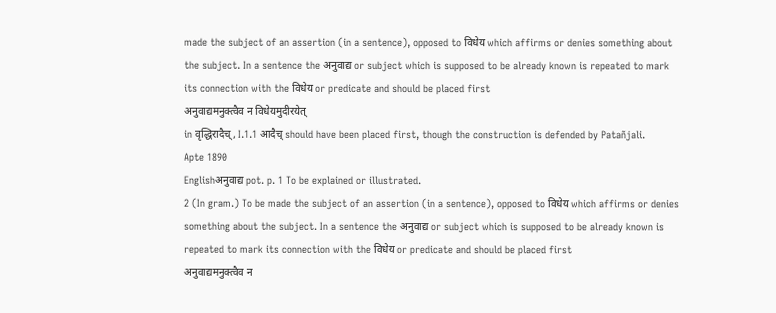made the subject of an assertion (in a sentence), opposed to विधेय which affirms or denies something about the subject. In a sentence the अनुवाद्य or subject which is supposed to be already known is repeated to mark its connection with the विधेय or predicate and should be placed first
अनुवाद्यमनुक्त्वैव न विधेयमुदीरयेत्
in वृद्धिरादैच्, I.1.1 आदैच् should have been placed first, though the construction is defended by Patañjali.
Apte 1890
Englishअनुवाद्य pot. p. 1 To be explained or illustrated.
2 (In gram.) To be made the subject of an assertion (in a sentence), opposed to विधेय which affirms or denies something about the subject. In a sentence the अनुवाद्य or subject which is supposed to be already known is repeated to mark its connection with the विधेय or predicate and should be placed first
अनुवाद्यमनुक्त्वैव न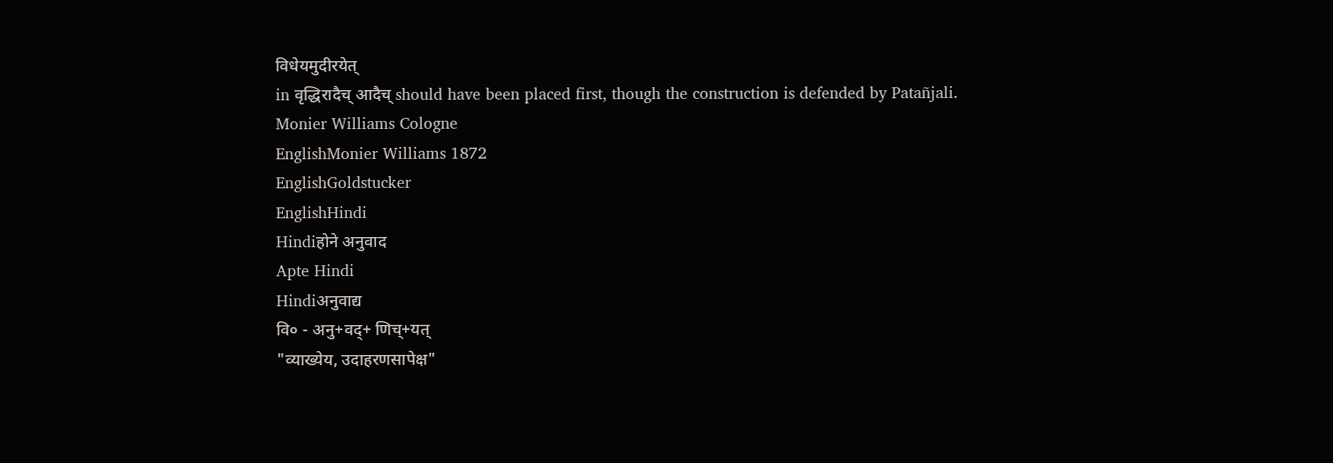विधेयमुदीरयेत्
in वृद्धिरादैच् आदैच् should have been placed first, though the construction is defended by Patañjali.
Monier Williams Cologne
EnglishMonier Williams 1872
EnglishGoldstucker
EnglishHindi
Hindiहोने अनुवाद
Apte Hindi
Hindiअनुवाद्य
वि० - अनु+वद्+ णिच्+यत्
"व्याख्येय, उदाहरणसापेक्ष"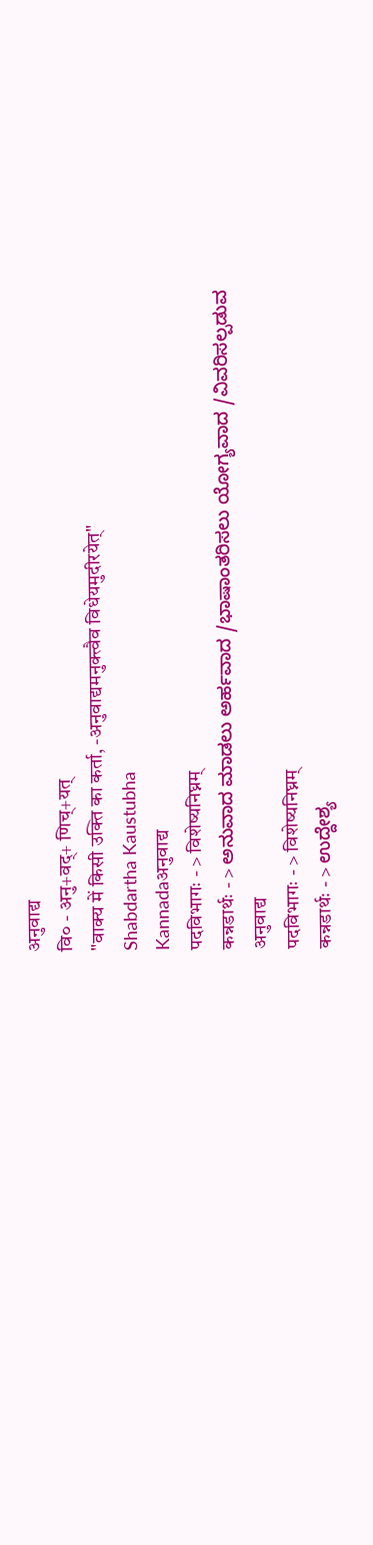अनुवाद्य
वि० - अनु+वद्+ णिच्+यत्
"वाक्य में किसी उक्ति का कर्ता, -अनुवाद्यमनुक्त्वैव विधेयमुदीरयेत्"
Shabdartha Kaustubha
Kannadaअनुवाद्य
पदविभागः - > विशेष्यनिघ्नम्
कन्नडार्थः - > ಅನುವಾದ ಮಾಡಲು ಅರ್ಹವಾದ /ಭಾಷಾಂತರಿಸಲು ಯೋಗ್ಯವಾದ /ವಿವರಿಸಲ್ಪಡುವ
अनुवाद्य
पदविभागः - > विशेष्यनिघ्नम्
कन्नडार्थः - > ಉದ್ದೇಶ್ಯ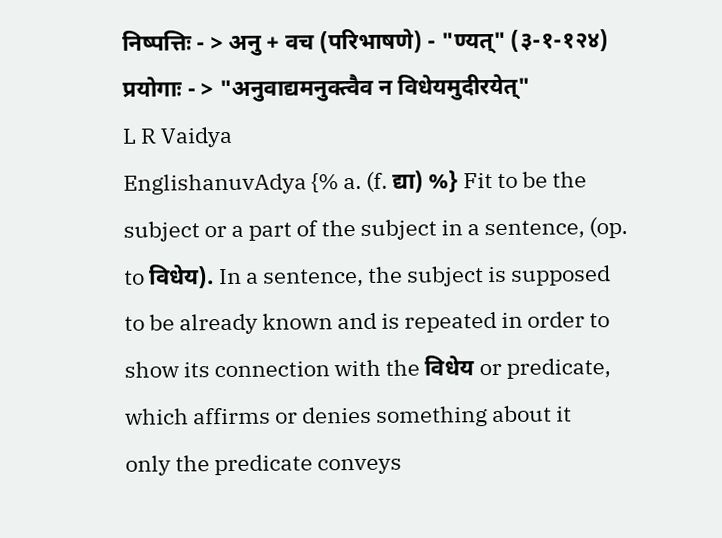निष्पत्तिः - > अनु + वच (परिभाषणे) - "ण्यत्" (३-१-१२४)
प्रयोगाः - > "अनुवाद्यमनुक्त्वैव न विधेयमुदीरयेत्"
L R Vaidya
EnglishanuvAdya {% a. (f. द्या) %} Fit to be the subject or a part of the subject in a sentence, (op. to विधेय). In a sentence, the subject is supposed to be already known and is repeated in order to show its connection with the विधेय or predicate, which affirms or denies something about it
only the predicate conveys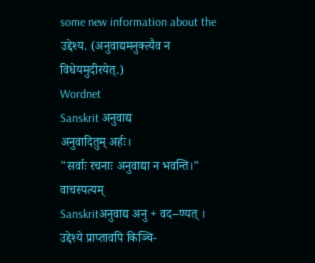some new information about the उद्देश्य. (अनुवाद्यमनुक्त्यैव न विधेयमुदीरयेत्.)
Wordnet
Sanskrit अनुवाद्य
अनुवादितुम् अर्हः।
"सर्वाः रचनाः अनुवाद्या न भवन्ति।"
वाचस्पत्यम्
Sanskritअनुवाद्य अनु + वद--ण्यत् । उद्देश्ये प्राप्तावपि किञ्चि-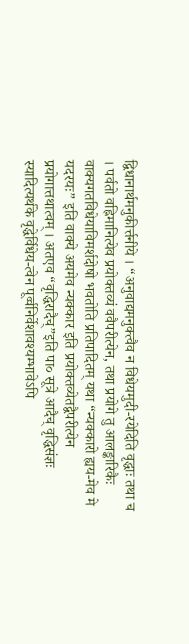द्विधानार्थमनुकीर्त्तनीये । “अनुवाद्यमनुक्त्वैव न विधेयमुदी-रयेदिति वृद्धाः तथा च । पर्वतो वह्निमानित्येव प्रयोक्तव्यं ववैपरीत्येन, तथा प्रयोगे तु आलङ्कारिकैः वाक्यगतविधेयाविमर्शदोषो भवतोति प्रतिपादितम् यथा “न्यक्कारो ह्यय-मेव मे यदरयः” इति वाक्ये अयमेव न्यक्कार इति प्रयोक्तव्येतद्वैपरीत्येन प्रयोगात्तथात्वम् । अतएव “वृद्धिरादैच्”इति पा० सूत्रे आदैच् वृद्धिसंज्ञः स्यादित्यर्थके वृद्धेर्विधेय-त्वेन पूर्व्वनिर्वेशावश्यम्भावेऽपि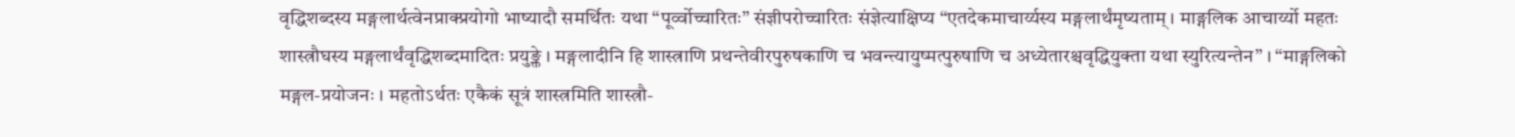वृद्धिशब्दस्य मङ्गलार्थत्वेनप्राक्प्रयोगो भाष्यादौ समर्थितः यथा “पूर्व्वोच्चारितः” संज्ञीपरोच्चारितः संज्ञेत्याक्षिप्य “एतदेकमाचार्य्यस्य मङ्गलार्थंमृष्यताम् । माङ्गलिक आचार्य्यो महतः शास्त्रौघस्य मङ्गलार्थंवृद्धिशब्दमादितः प्रयुङ्क्ते । मङ्गलादीनि हि शास्त्राणि प्रथन्तेवीरपुरुषकाणि च भवन्त्यायुष्मत्पुरुषाणि च अध्येतारश्चवृद्धियुक्ता यथा स्युरित्यन्तेन” । “माङ्गलिको मङ्गल-प्रयोजनः । महतोऽर्थतः एकैकं सूत्रं शास्त्रमिति शास्त्रौ-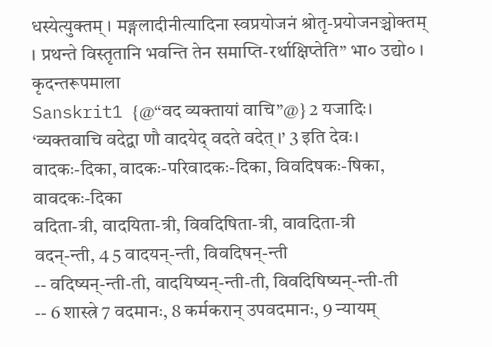धस्येत्युक्तम् । मङ्गलादीनीत्यादिना स्वप्रयोजनं श्रोतृ-प्रयोजनञ्चोक्तम् । प्रथन्ते विस्तृतानि भवन्ति तेन समाप्ति-रर्थाक्षिप्तेति” भा० उद्यो० ।
कृदन्तरूपमाला
Sanskrit1 {@“वद व्यक्तायां वाचि”@} 2 यजादिः।
‘व्यक्तवाचि वदेद्वा णौ वादयेद् वदते वदेत्।’ 3 इति देवः।
वादकः-दिका, वादकः-परिवादकः-दिका, विवदिषकः-षिका, वावदकः-दिका
वदिता-त्री, वादयिता-त्री, विवदिषिता-त्री, वावदिता-त्री
वदन्-न्ती, 4 5 वादयन्-न्ती, विवदिषन्-न्ती
-- वदिष्यन्-न्ती-ती, वादयिष्यन्-न्ती-ती, विवदिषिष्यन्-न्ती-ती
-- 6 शास्त्रे 7 वदमानः, 8 कर्मकरान् उपवदमानः, 9 न्यायम्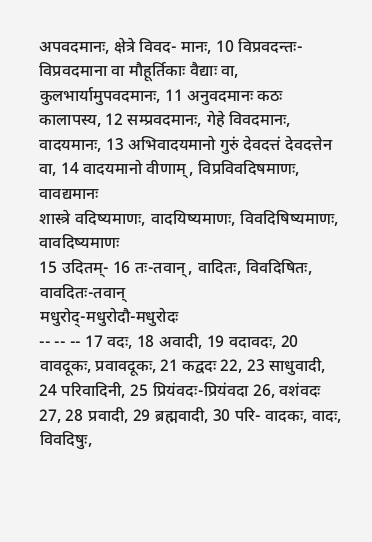अपवदमानः, क्षेत्रे विवद- मानः, 10 विप्रवदन्तः-विप्रवदमाना वा मौहूर्तिकाः वैद्याः वा, कुलभार्यामुपवदमानः, 11 अनुवदमानः कठः कालापस्य, 12 सम्प्रवदमानः, गेहे विवदमानः, वादयमानः, 13 अभिवादयमानो गुरुं देवदत्तं देवदत्तेन वा, 14 वादयमानो वीणाम्, विप्रविवदिषमाणः, वावद्यमानः
शास्त्रे वदिष्यमाणः, वादयिष्यमाणः, विवदिषिष्यमाणः, वावदिष्यमाणः
15 उदितम्- 16 तः-तवान्, वादितः, विवदिषितः, वावदितः-तवान्
मधुरोद्-मधुरोदौ-मधुरोदः
-- -- -- 17 वदः, 18 अवादी, 19 वदावदः, 20 वावदूकः, प्रवावदूकः, 21 कद्वदः 22, 23 साधुवादी, 24 परिवादिनी, 25 प्रियंवदः-प्रियंवदा 26, वशंवदः 27, 28 प्रवादी, 29 ब्रह्मवादी, 30 परि- वादकः, वादः, विवदिषुः,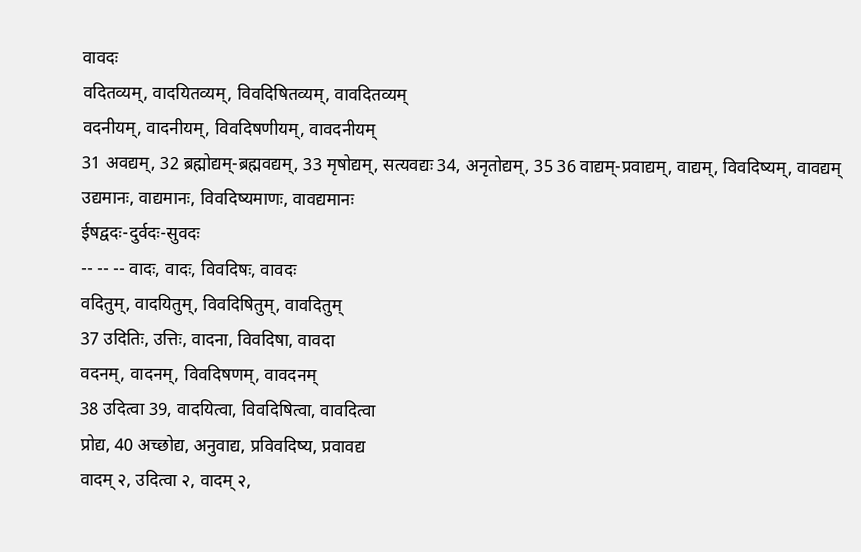वावदः
वदितव्यम्, वादयितव्यम्, विवदिषितव्यम्, वावदितव्यम्
वदनीयम्, वादनीयम्, विवदिषणीयम्, वावदनीयम्
31 अवद्यम्, 32 ब्रह्मोद्यम्-ब्रह्मवद्यम्, 33 मृषोद्यम्, सत्यवद्यः 34, अनृतोद्यम्, 35 36 वाद्यम्-प्रवाद्यम्, वाद्यम्, विवदिष्यम्, वावद्यम्
उद्यमानः, वाद्यमानः, विवदिष्यमाणः, वावद्यमानः
ईषद्वदः-दुर्वदः-सुवदः
-- -- -- वादः, वादः, विवदिषः, वावदः
वदितुम्, वादयितुम्, विवदिषितुम्, वावदितुम्
37 उदितिः, उत्तिः, वादना, विवदिषा, वावदा
वदनम्, वादनम्, विवदिषणम्, वावदनम्
38 उदित्वा 39, वादयित्वा, विवदिषित्वा, वावदित्वा
प्रोद्य, 40 अच्छोद्य, अनुवाद्य, प्रविवदिष्य, प्रवावद्य
वादम् २, उदित्वा २, वादम् २,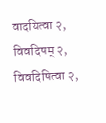वादयित्वा २, विवदिषम् २, विवदिषित्वा २,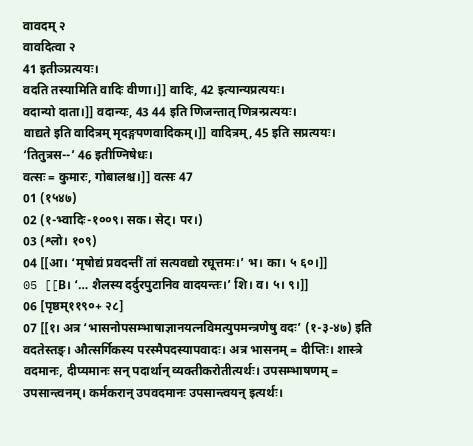वावदम् २
वावदित्वा २
41 इतीञ्प्रत्ययः।
वदति तस्यामिति वादिः वीणा।]] वादिः, 42 इत्यान्यप्रत्ययः।
वदान्यो दाता।]] वदान्यः, 43 44 इति णिजन्तात् णित्रन्प्रत्ययः।
वाद्यते इति वादित्रम् मृदङ्गपणवादिकम्।]] वादित्रम्, 45 इति सप्रत्ययः।
‘तितुत्रस--’ 46 इतीण्निषेधः।
वत्सः = कुमारः, गोबालश्च।]] वत्सः 47
01 (१५४७)
02 (१-भ्वादिः-१००९। सक। सेट्। पर।)
03 (श्लो। १०९)
04 [[आ। ‘मृषोद्यं प्रवदन्तीं तां सत्यवद्यो रघूत्तमः।’ भ। का। ५ ६०।]]
05 [[B। ‘… शैलस्य दर्दुरपुटानिव वादयन्तः।’ शि। व। ५। ९।]]
06 [पृष्ठम्११९०+ २८]
07 [[१। अत्र ‘भासनोपसम्भाषाज्ञानयत्नविमत्युपमन्त्रणेषु वदः’ (१-३-४७) इति वदतेस्तङ्। औत्सर्गिकस्य परस्मैपदस्यापवादः। अत्र भासनम् = दीप्तिः। शास्त्रे वदमानः, दीप्यमानः सन् पदार्थान् व्यक्तीकरोतीत्यर्थः। उपसम्भाषणम् = उपसान्त्वनम्। कर्मकरान् उपवदमानः उपसान्त्वयन् इत्यर्थः।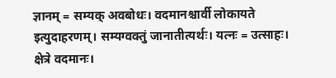ज्ञानम् = सम्यक् अवबोधः। वदमानश्चार्वी लोकायते इत्युदाहरणम्। सम्यग्वक्तुं जानातीत्यर्थः। यत्नः = उत्साहः। क्षेत्रे वदमानः।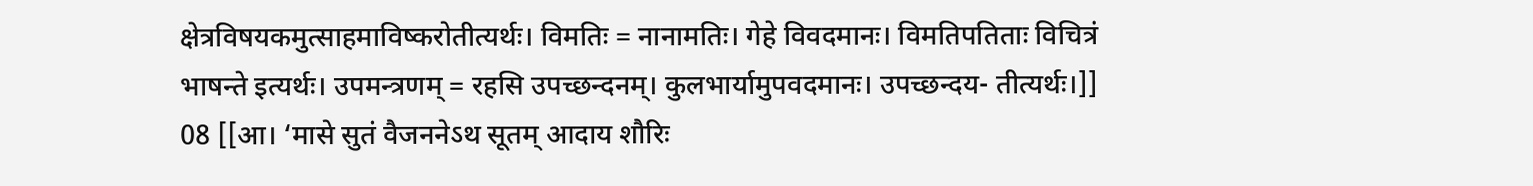क्षेत्रविषयकमुत्साहमाविष्करोतीत्यर्थः। विमतिः = नानामतिः। गेहे विवदमानः। विमतिपतिताः विचित्रं भाषन्ते इत्यर्थः। उपमन्त्रणम् = रहसि उपच्छन्दनम्। कुलभार्यामुपवदमानः। उपच्छन्दय- तीत्यर्थः।]]
08 [[आ। ‘मासे सुतं वैजननेऽथ सूतम् आदाय शौरिः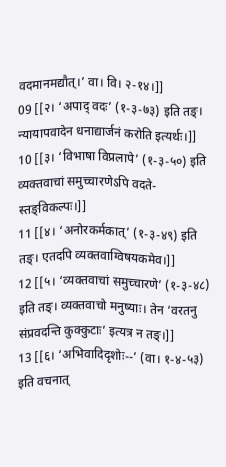वदमानमद्यौत्।’ वा। वि। २-१४।]]
09 [[२। ‘अपाद् वदः’ (१-३-७३) इति तङ्। न्यायापवादेन धनाद्यार्जनं करोति इत्यर्थः।]]
10 [[३। ‘विभाषा विप्रलापे’ (१-३-५०) इति व्यक्तवाचां समुच्चारणेऽपि वदते- स्तङ्विकल्पः।]]
11 [[४। ‘अनोरकर्मकात्’ (१-३-४९) इति तङ्। एतदपि व्यक्तवाग्विषयकमेव।]]
12 [[५। ‘व्यक्तवाचां समुच्चारणे’ (१-३-४८) इति तङ्। व्यक्तवाचो मनुष्याः। तेन ‘वरतनु संप्रवदन्ति कुक्कुटाः’ इत्यत्र न तङ्।]]
13 [[६। ‘अभिवादिदृशोः--’ (वा। १-४-५३) इति वचनात्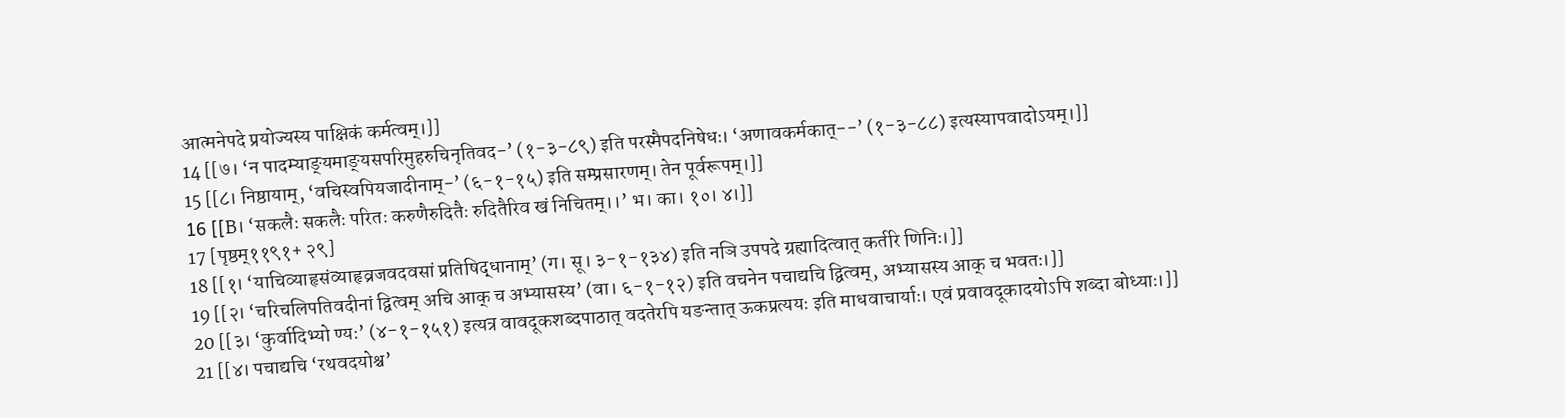आत्मनेपदे प्रयोज्यस्य पाक्षिकं कर्मत्वम्।]]
14 [[७। ‘न पादम्याङ्यमाङ्यसपरिमुहरुचिनृतिवद-’ (१-३-८९) इति परस्मैपदनिषेधः। ‘अणावकर्मकात्--’ (१-३-८८) इत्यस्यापवादोऽयम्।]]
15 [[८। निष्ठायाम्, ‘वचिस्वपियजादीनाम्-’ (६-१-१५) इति सम्प्रसारणम्। तेन पूर्वरूपम्।]]
16 [[B। ‘सकलैः सकलैः परितः करुणैरुदितैः रुदितैरिव खं निचितम्।।’ भ। का। १०। ४।]]
17 [पृष्ठम्११९१+ २९]
18 [[१। ‘याचिव्याहृसंव्याहृव्रजवदवसां प्रतिषिद्धानाम्’ (ग। सू। ३-१-१३४) इति नञि उपपदे ग्रह्यादित्वात् कर्तरि णिनिः।]]
19 [[२। ‘चरिचलिपतिवदीनां द्वित्वम् अचि आक् च अभ्यासस्य’ (वा। ६-१-१२) इति वचनेन पचाद्यचि द्वित्वम्, अभ्यासस्य आक् च भवतः।]]
20 [[३। ‘कुर्वादिभ्यो ण्यः’ (४-१-१५१) इत्यत्र वावदूकशब्दपाठात् वदतेरपि यङन्तात् ऊकप्रत्ययः इति माधवाचार्याः। एवं प्रवावदूकादयोऽपि शब्दा बोध्याः।]]
21 [[४। पचाद्यचि ‘रथवदयोश्च’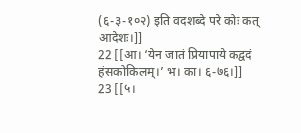(६-३-१०२) इति वदशब्दे परे कोः कत् आदेशः।]]
22 [[आ। ‘येन जातं प्रियापाये कद्वदं हंसकोकिलम्।’ भ। का। ६-७६।]]
23 [[५।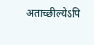अताच्छील्येऽपि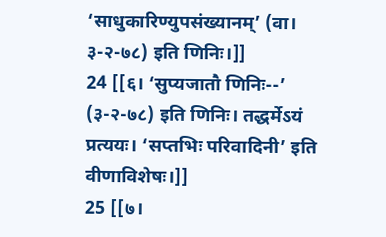‘साधुकारिण्युपसंख्यानम्’ (वा। ३-२-७८) इति णिनिः।]]
24 [[६। ‘सुप्यजातौ णिनिः--’ (३-२-७८) इति णिनिः। तद्धर्मेऽयं प्रत्ययः। ‘सप्तभिः परिवादिनी’ इति वीणाविशेषः।]]
25 [[७।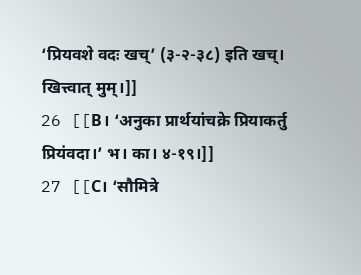‘प्रियवशे वदः खच्’ (३-२-३८) इति खच्। खित्त्वात् मुम्।]]
26 [[B। ‘अनुका प्रार्थयांचक्रे प्रियाकर्तु प्रियंवदा।’ भ। का। ४-१९।]]
27 [[C। ‘सौमित्रे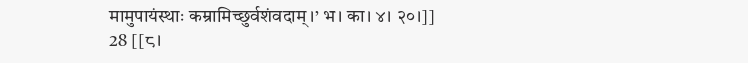मामुपायंस्थाः कम्रामिच्छुर्वशंवदाम्।’ भ। का। ४। २०।]]
28 [[८।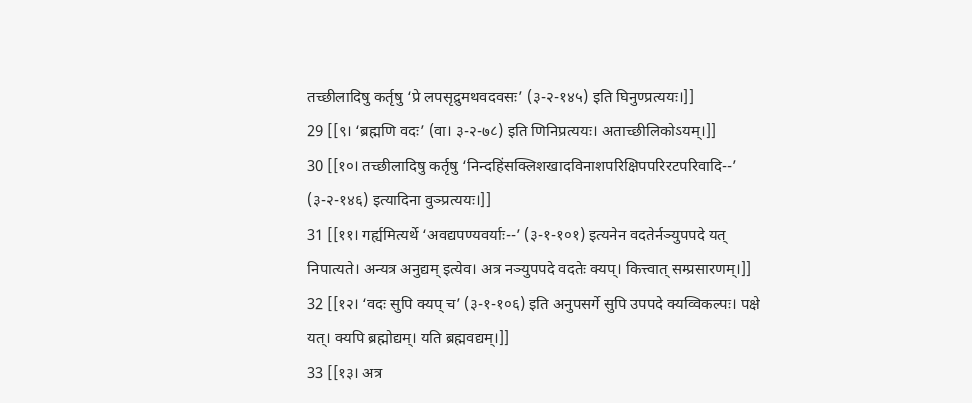तच्छीलादिषु कर्तृषु ‘प्रे लपसृद्रुमथवदवसः’ (३-२-१४५) इति घिनुण्प्रत्ययः।]]
29 [[९। ‘ब्रह्मणि वदः’ (वा। ३-२-७८) इति णिनिप्रत्ययः। अताच्छीलिकोऽयम्।]]
30 [[१०। तच्छीलादिषु कर्तृषु ‘निन्दहिंसक्लिशखादविनाशपरिक्षिपपरिरटपरिवादि--’ (३-२-१४६) इत्यादिना वुञ्प्रत्ययः।]]
31 [[११। गर्ह्यमित्यर्थे ‘अवद्यपण्यवर्याः--’ (३-१-१०१) इत्यनेन वदतेर्नञ्युपपदे यत् निपात्यते। अन्यत्र अनुद्यम् इत्येव। अत्र नञ्युपपदे वदतेः क्यप्। कित्त्वात् सम्प्रसारणम्।]]
32 [[१२। ‘वदः सुपि क्यप् च’ (३-१-१०६) इति अनुपसर्गे सुपि उपपदे क्यव्विकल्पः। पक्षे यत्। क्यपि ब्रह्मोद्यम्। यति ब्रह्मवद्यम्।]]
33 [[१३। अत्र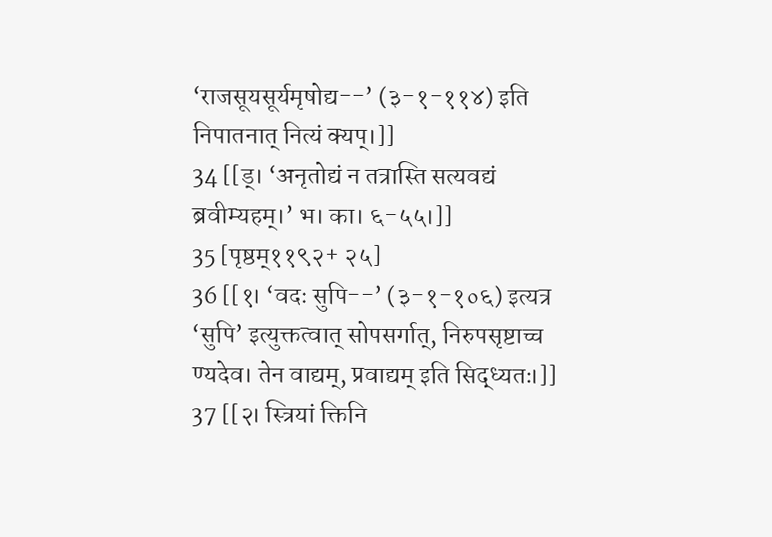‘राजसूयसूर्यमृषोद्य--’ (३-१-११४) इति निपातनात् नित्यं क्यप्।]]
34 [[ड्। ‘अनृतोद्यं न तत्रास्ति सत्यवद्यं ब्रवीम्यहम्।’ भ। का। ६-५५।]]
35 [पृष्ठम्११९२+ २५]
36 [[१। ‘वदः सुपि--’ (३-१-१०६) इत्यत्र ‘सुपि’ इत्युक्तत्वात् सोपसर्गात्, निरुपसृष्टाच्च ण्यदेव। तेन वाद्यम्, प्रवाद्यम् इति सिद्ध्यतः।]]
37 [[२। स्त्रियां क्तिनि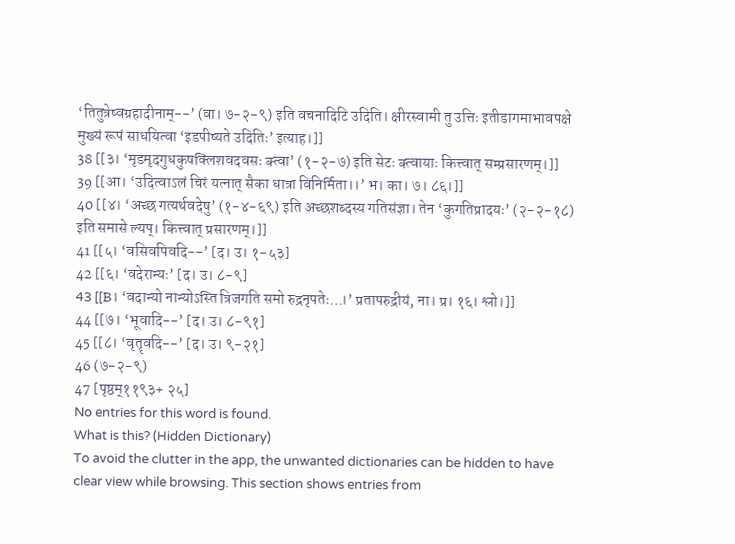‘तितुत्रेष्वग्रहादीनाम्--’ (वा। ७-२-९) इति वचनादिटि उदिति। क्षीरस्वामी तु उत्तिः इतीडागमाभावपक्षे मुख्यं रूपं साधयित्वा ‘इडपीष्यते उदितिः’ इत्याह।]]
38 [[३। ‘मृडमृदगुधकुषक्लिशवदवसः क्त्वा’ (१-२-७) इति सेटः क्त्वायाः कित्त्वात् सम्प्रसारणम्।]]
39 [[आ। ‘उदित्वाऽलं चिरं यत्नात् सैका धात्रा विनिर्मिता।।’ भ। का। ७। ८६।]]
40 [[४। ‘अच्छ गत्यर्थवदेषु’ (१-४-६९) इति अच्छशब्दस्य गतिसंज्ञा। तेन ‘कुगतिप्रादयः’ (२-२-१८) इति समासे ल्यप्। कित्त्वात् प्रसारणम्।]]
41 [[५। ‘वसिवपिवदि--’ [द। उ। १-५३]
42 [[६। ‘वदेरान्यः’ [द। उ। ८-९]
43 [[B। ‘वदान्यो नान्योऽस्ति त्रिजगति समो रुद्रनृपतेः…।’ प्रतापरुद्रीयं, ना। प्र। १६। श्लो।]]
44 [[७। ‘भूवादि--’ [द। उ। ८-९१]
45 [[८। ‘वृतॄवदि--’ [द। उ। ९-२१]
46 (७-२-९)
47 [पृष्ठम्११९३+ २५]
No entries for this word is found.
What is this? (Hidden Dictionary)
To avoid the clutter in the app, the unwanted dictionaries can be hidden to have clear view while browsing. This section shows entries from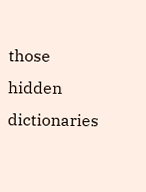those hidden dictionaries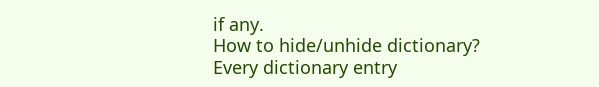if any.
How to hide/unhide dictionary?
Every dictionary entry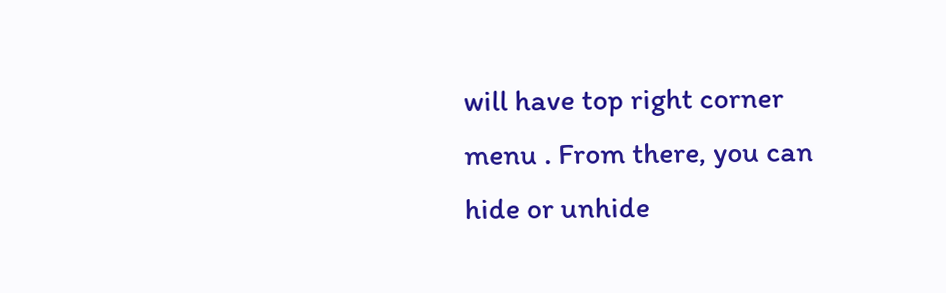will have top right corner menu . From there, you can hide or unhide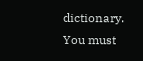dictionary. You must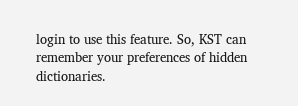login to use this feature. So, KST can remember your preferences of hidden dictionaries.